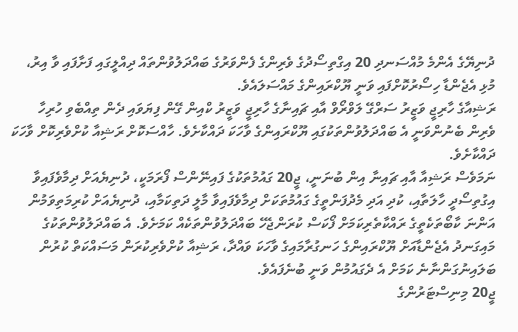ދުނިޔޭގެ އެންމެ މުއްސަނދި 20 އިގްތިސޯދުގެ ވެރިންގެ ފެންވަރުގެ ބައްދަލުވުންތައް ދިއްލީގައި ފަށާފައި ވާ އިރު، މުޅި އެޖެންޑާ ހިސޯރުކޮށްފައި ވަނީ ޔޫކްރައިންގެ މައްސަލައެވެ.
ރަޝިއާގެ ހާރިޖީ ވަޒީރު ސަރްގޭ ލަވްރޯވް އާއި ޗައިނާގެ ހާރިޖީ ވަޒީރު ކްއިން ގޭން ފިޔަވައި ދެން ތިއްބެވި ހުރިހާ ވެރިން ބެނުންވަނީ އެ ބައްދަލުވުންތަކުގައި ޔޫކްރައިންގެ ވާހަކަ ދައްކާށެވެ. ހާއްސަކޮށް ރަޝިއާ ކުށްވެރިކޮށް ވާހަކަ ދައްކާށެވެ.
ނަމަވެސް ރަޝިއާ އާއި ޗައިނާ އިން ބުނަނީ، ޖީ20 ގައުމުތަކުގެ ފައިނޭންސް ފޯރަމަކީ، ދުނިޔެއަށް ދިމާވެފައިވާ އިގުތިސޯދީ ހާލަތާއި، ކުދި އަދި މެދުފަންތީގެ ގައުމުތަކަށް ދިމާވެފައިވާ މާލީ ދަތިކަމާއި، ދުނިޔެއަށް ކުރިމަތިވަމުން އަންނަ ކާބޯތަކެތީގެ ރައްކާތެރިކަމަށް ފޯކަސް ކުރަންޖެހޭ ބައްދަލުވުންތަކެއް ކަމަށެވެ. އެ ބައްދަލުވުންތަކުގެ މައިގަނދު އެޖެންޑާއަށް ޔޫކްރައިންގެ ހަނގުރާމައިގެ ވާހަކަ ވައްދާ، ރަޝިއާ ކުށްވެރިކުރަން މަސައްކަތް ކުރުން ބަލައިނުގަންނާނެ ކަމަށް އެ ދެގައުމުން ވަނީ ބުނެފައެވެ.
ޖީ20 މިނިސްޓަރުންގެ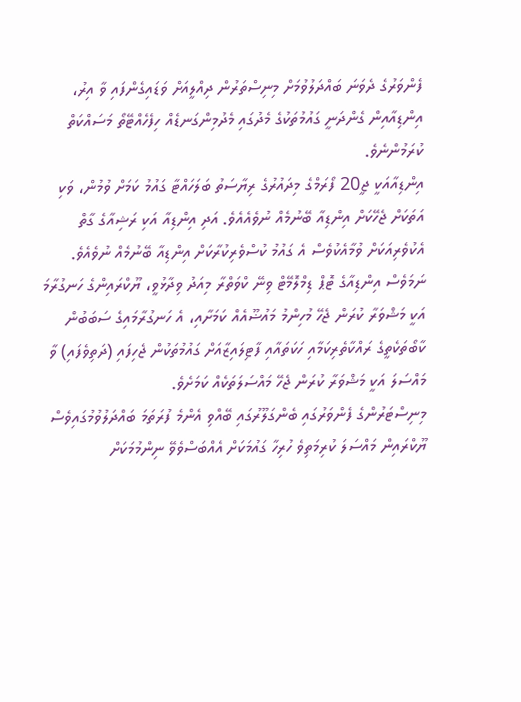ފެންވަރުގެ ދެވަނަ ބައްދަލުވުމަށް މިނިސްތަރުން ދިއްލީއަށް ވަޑައިގެންފައި ވާ އިރު، އިންޑިއާއިން ގެންދަނީ ގައުމުތަކުގެ މެދުގައި މެދުމިންގަނޑެއް ހިފެހެއްޓޭތޯ މަސައްކަތް ކުރަމުންނެވެ.
އިންޑިއާއަކީ ޖީ20 ފޯރަމްގެ މިދައުރުގެ ރިޔާސަތު ބަލަހައްޓާ ގައުމު ކަމަށް ވުމުން، ވަކި އަތަކަށް ޖެހޭކަށް އިންޑިއާ ބޭނުމެއް ނުވެއެއެވެ. އަދި އިންޑިއާ އަކި ރަޝިއާގެ ގާތް އެކުވެރިއަކަށް ވުމާއެކުވެސް އެ ގައުމު ކުސްވެރިކުރާކަށް އިންޑިއާ ބޭނުމެއް ނުވެއެވެ.
ނަމަވެސް އިންޑިއާގެ ޓޮޕް ޑިމްލޮމޭޓް ވިނޭ ކްވަތްރާ މިއަދު ވިދާޅުވީ، ޔޫކްރައިންގެ ހަނގުރާމަ އަކީ މަޝްވަރާ ކުރަން ޖެހޭ މުހިންމު މައުޟޫއެއް ކަމަށާއި، އެ ހަނގުރާމައިގެ ސަބަބުން ކާބޯތަކެތީގެ ރައްކާތެރިކަމާއި ހަކަތައާއި ފާޓިލައިޒާއަށް ގައުމުތަކުން ޖެހިފައި (ދަތިވެފައި) ވާ މައްސަލަ އަކީ މަޝްވަރާ ކުރަން ޖެހޭ މައްސަލަތަކެއް ކަމަށެވެ.
މިނިސްޓަރުންގެ ފެންވަރުގައި ބެންގަލޫރުގައި ބޭއްވި އެންމެ ފުރަތަމަ ބައްދަލުވުމުގައިވެސް ޔޫކްރައިން މައްސަލަ ކުރިމަތިވެ ހުރިހާ ގައުމަކަށް އެއްބަސްވެވޭ ނިންމުމަކަށް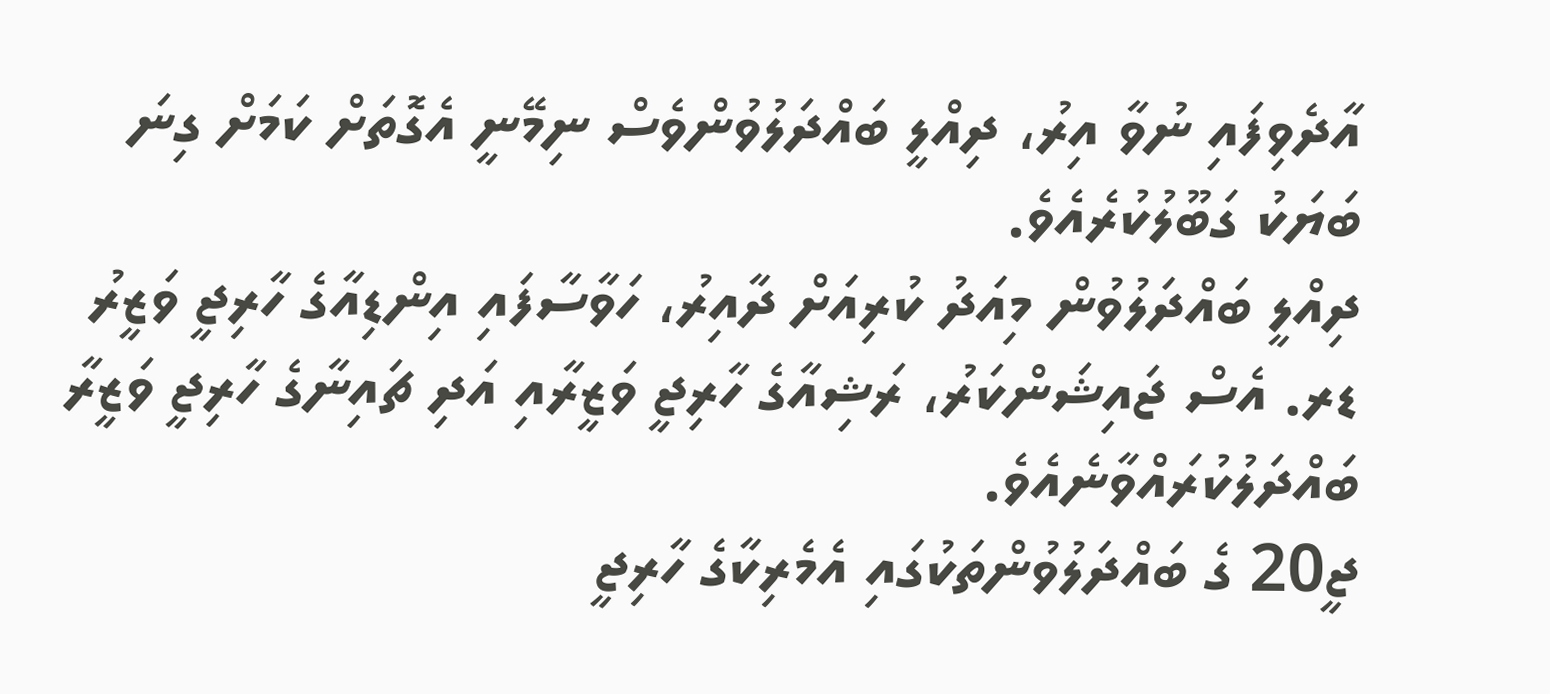އާދެވިފައި ނުވާ އިރު، ދިއްލީ ބައްދަލުވުންވެސް ނިމޭނީ އެގޮތަށް ކަމަށް ގިނަ ބަޔަކު ގަބޫލުކުރެއެވެ.
ދިއްލީ ބައްދަލުވުން މިއަދު ކުރިއަށް ދާއިރު، ހަވާސާފައި އިންޑިއާގެ ހާރިޖީ ވަޒީރު ޑރ. އެސް ޖައިޝަންކަރު، ރަޝިއާގެ ހާރިޖީ ވަޒީރާއި އަދި ޗައިނާގެ ހާރިޖީ ވަޒީރާ ބައްދަލުކުރައްވާނެއެވެ.
ޖީ20 ގެ ބައްދަލުވުންތަކުގައި އެމެރިކާގެ ހާރިޖީ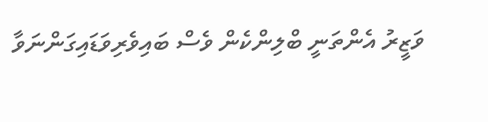ވަޒީރު އެންތަނީ ބްލިންކެން ވެސް ބައިވެރިވަޑައިގަންނަވާ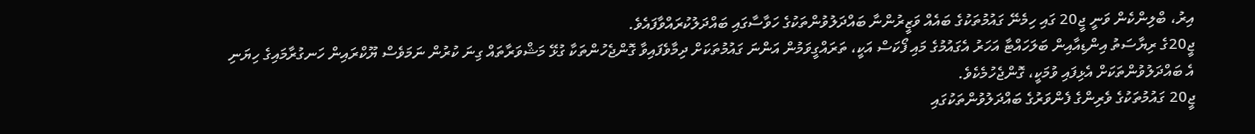އިރު، ބްލިންކެން ވަނީ ޖީ20 ގައި ހިމެނޭ ގައުމުތަކުގެ ބައެއް ވަޒީރުންނާ ބައްދަލުވުންތަކުގެ ހަވާސާގައި ބައްދަލުކުރައްވާފައެވެ.
ޖީ20ގެ ރިޔާސަތު އިންޑިއާއިން ބަލަހައްޓާ އަހަރު އެގައުމުގެ މައި ފޯކަސް އަކީ، ތަރައްގީވަމުން އަންނަ ގައުމުތަކަށް ދިމާވެފައިވާ ގޮންޖެހުންތަކާ ގުޅޭ މަޝްވަރާތައް ގިނަ ކުރުން ނަމަވެސް ޔޫކްރައިން ހަނގުރާމައިގެ ހިޔަނި އެ ބައްދަލުވުންތަކަށް އެޅިފައި ވުމަކީ، ގޮންޖެހުމެކެވެ.
ޖީ20 ގައުމުތަކުގެ ވެރިންގެ ފެންވަރުގެ ބައްދަލުވުންތަކުގައި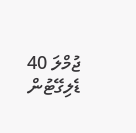ޖުމްލަ 40 ޑެލިގޭޓުން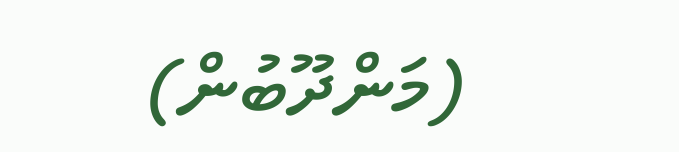(މަންދޫބުން)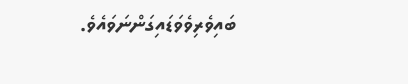ބައިވެރިވެވަޑައިގަންނަވައެވެ.